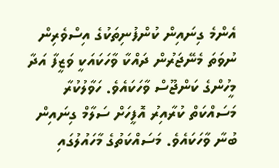އެންމެ ގިނައިން ކުންފުނިތަކުގެ އިސްވެރިން ނުވަތަ މެނޭޖަރުން ދައްކާ ވާހަކައަކީ ވަޒީފާ އަދާ މީހުންގެ ކަންޖޫސް ވާހަކައެވެ. ހަވާލުކުރާ މަސައްކަތް ކުރާއިރު އޮފީހަށް ސަލާމް ގިނައިން ބުނާ ވާހަކައެވެ. މަސައްކަތުގެ މާހައުލުގައި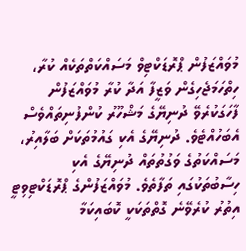މުވައްޒަފުން ޕްރޮޑަކްޓިވް މަސައްކަތްތަކެއް ކުރާ، ހިތްހަމަޖެހިގެން ވަޒީފާ އަދާ ކުރާ މުވައްޒަފުން ފާހަގަކުރެވޭ ދުނިޔޭގެ މަޝްހޫރު ކުންފުނިތައްވެސް އެބަހުއްޓެވެ. ދުނިޔޭގެ އެކި ގައުމުތަކަށް ބަލާއިރު، މަސައްކަތުގެ ވަގުތުތައް ދުނިޔޭގެ އެކި ހިސާބުތަކުގައި ތަފާތެވެ. މުވައްޒަފުންގެ ޕްރޮޑަކްޓިވިޓީ އިތުރު ކުރެވޭނެ ގޮތްތަކަކީ ކޮބައިކަމާ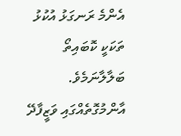އެންމެ ރަނގަޅު އުކުޅު ތަކަކީ ކޮބައިތޯ ބަލާލާނަމެވެ.
އާންމުގޮތެއްގައި ވަޒީފާދޭ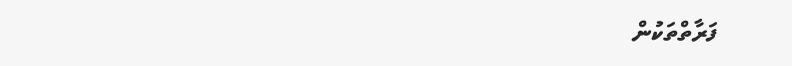ފަރާތްތަކުން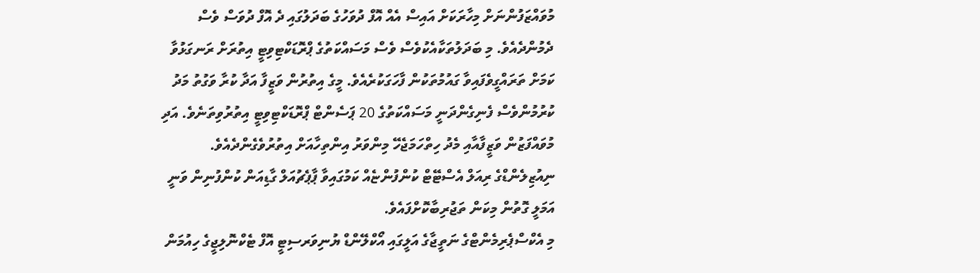މުވައްޒަފުންނަށް މިހާރަކަށް އައިސް އެއް އޮފް ދުވަހުގެ ބަދަލުގައި ދެ އޮފް ދުވަސް ވެސް ދެމުންދެއެވެ. މި ބަދަލުތަކާއެކުވެސް ވެސް މަސައްކަތުގެ ޕްރޮޑަކްޓިވިޓީ އިތުރަށް ރަނގަޅުވާ ކަމަށް ތަރައްގީވެފައިވާ ގައުމުތަކުން ފާހަގަކުރެއެވެ. މީގެ އިތުރުން ވަޒީފާ އަދާ ކުރާ ވަގުތު މަދު ކުރުމުންވެސް ފެނިގެންދަނީ މަސައްކަތުގެ 20 ޕަސެންޓް ޕްރޮޑަކްޓިވިޓީ އިތުރުވިތަނެވެ. އަދި މުވައްފަޒުން ވަޒީފާއާއި މެދު ހިތްހަމަޖެހޭ މިންވަރު އިންތިހާއަށް އިތުރުވެގެންދެއެވެ. ނިއުޒިލެންޑްގެ ރިއަލް އެސްޓޭޓް ކުންފުންޏެއް ކަމުގައިވާ ޕާޕެޗުއަލް ގާޑިއަން ކުންފުނިން ވަނީ އަމަލީ ގޮތުން މިކަން ތަޖުރިބާކޮށްފައެވެ.
މި އެކްސްޕެރިމެންޓްގެ ނަތީޖާގެ އަލީގައި އޯކްލޭންޑް ޔުނިވަރސިޓީ އޮފް ޓެކްނޮލިޖީގެ ހިއުމަން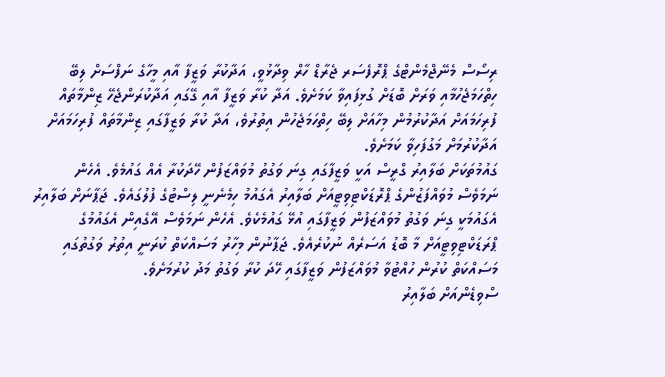ރިސޯސް މެނޭޖްމެންޓްގެ ޕްރޮފެސަރ ޖެރާޑް ހާރް ވިދާޅުވީ، އަދާކުރާ ވަޒީފާ އާއި މީހާގެ ނަފްސަށް ލިބޭ ހިތްހަމަޖެހުމާއި ވަރަށް ބޮޑަށް ގުޅިފައިވާ ކަމަށެވެ. އަދާ ކުރާ ވަޒީފާ އާއި ގޭގައި އަދާކުރަންޖެހޭ ޒިންމާތައް ފުރިހަމައަށް އަދާކުރުމުން މިހާއަށް ލިބޭ ހިތްހަމަޖެހުން އިތުރުވެ، އަދާ ކުރާ ވަޒީފާގައި ޒިންމާތައް ފުރިހަމައަށް އަދާކުރުމަށް މަގުފަހިވާ ކަމަށެވެ.
ގައުމުތަކަށް ބަލާއިރު ގްރީސް އަކީ ވަޒީފާގައި ގިނަ ވަގުތު މުވައްޒަފުން ހޭދަކުރާ އެއް ގައުމެވެ. އެހެން ނަމަވެސް މުވައްފަޒުންގެ ޕްރޮޑަކްޓިވިޓީއަށް ބަލާއިރު އެގައުމު ހިމެނެނީ ލިސްޓުގެ ފުލުގައެވެ. ޖަޕާނަށް ބަލާއިރު އެގައުމަކީ ގިނަ ވަގުތު މުވައްޒަފުން ވަޒީފާގައި އުޅޭ ގައުމެކެވެ. އެހެން ނަމަވެސް އޭގެއިން އެގައުމުގެ ޕްރަޑަކްޓިވިޓީއަށް މާ ބޮޑު އަސަރެއް ނުކުރެއެވެ. ޖަޕާނުން މިހާރު މަސައްކަތް ކުރަނީ އިތުރު ވަގުތުގައި މަސައްކަތް ކުރުން ހުއްޓުވާ މުވައްޒަފުން ވަޒީފާގައި ހޭދަ ކުރާ ވަގުތު މަދު ކުރުމަށެވެ.
ސްވިޑެންއަށް ބަލާއިރު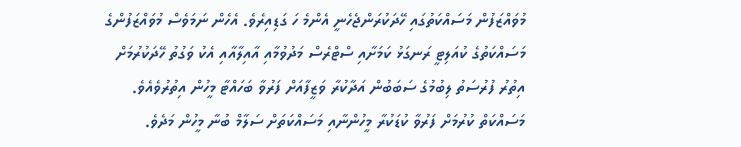މުވައްޒަފުން މަސައްކަތުގައި ހޭދަކުރަންޖެހެނީ އެންމެ ހަ ގަޑިއިރެވެ. އެހެން ނަމަވެސް މުވައްޒަފުންގެ މަސައްކަތުގެ ކުއަލިޓީ ރަނގަޅު ކަމަށާއި ސްޓްރެސް މަދުވުމާއި އާއިލާއާއި އެކު ވަގުތު ހޭދަކުރުމަށް އިތުރު ފުރުސަތު ލިބުމުގެ ސަބަބުން އަދާކުރާ ވަޒީފާއަށް ފަރުވާ ބަހައްޓާ މީހުން އިތުރުވެއެވެ. މަސައްކަތް ކުރުމަށް ފަރުވާ ކުޑަކުރާ މީހުންނާއި މަސައްކަތަށް ސަލާމް ބުނާ މީހުން މަދެވެ.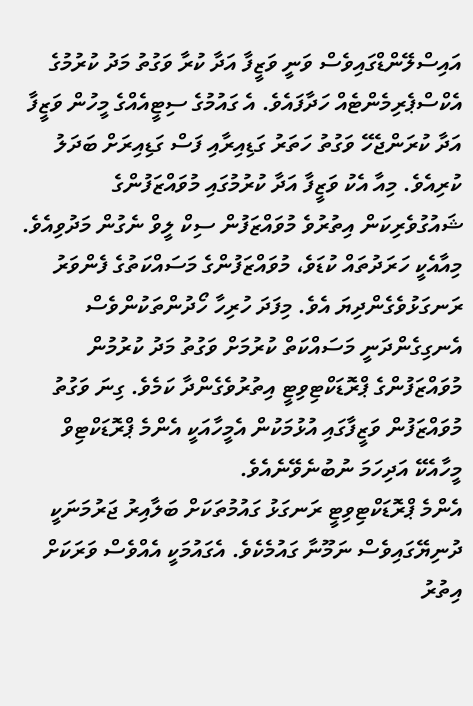އައިސްލޭންޑްގައިވެސް ވަނީ ވަޒީފާ އަދާ ކުރާ ވަގުތު މަދު ކުރުމުގެ އެކްސްޕެރިމެންޓެއް ހަދާފައެވެ. އެ ގައުމުގެ ސިޓީއެއްގެ މީހުން ވަޒީފާ އަދާ ކުރަންޖެހޭ ވަގުތު ހަތަރު ގަޑިއިރާއި ފަސް ގަޑިއިރަށް ބަދަލު ކުރިއެވެ. މިއާ އެކު ވަޒީފާ އަދާ ކުރުމުގައި މުވައްޒަފުންގެ ޝައުގުވެރިކަން އިތުރުވެ މުވައްޒަފުން ސިކް ލީވް ނެގުން މަދުވިއެވެ. މިއާއެކީ ހަރަދުތައް ކުޑަވެ، މުވައްޒަފުންގެ މަސައްކަތުގެ ފެންވަރު ރަނގަޅުވެގެންދިޔަ އެވެ. މިފަދަ ހުރިހާ ހޯދުންތަކުންވެސް އެނގިގެންދަނީ މަސައްކަތް ކުރުމަށް ވަގުތު މަދު ކުރުމުން މުވައްޒަފުންގެ ޕްރޮޑަކްޓިވިޓީ އިތުރުވެގެންދާ ކަމެވެ. ގިނަ ވަގުތު މުވައްޒަފުން ވަޒީފާގައި އުޅުމަކުން އެމީހާއަކީ އެންމެ ޕްރޮޑަކްޓިވް މީހާއެކޭ އަދިހަމަ ނުބުނެވޭނެއެވެ.
އެންމެ ޕްރޮޑަކްޓިވިޓީ ރަނގަޅު ގައުމުތަކަށް ބަލާއިރު ޖަރުމަނަކީ ދުނިޔޭގައިވެސް ނަމޫނާ ގައުމެކެވެ. އެގައުމަކީ އެއްވެސް ވަރަކަށް އިތުރު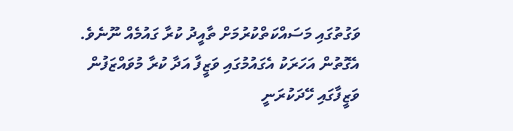ވަގުތުގައި މަސައްކަތްކުރުމަށް ތާއީދު ކުރާ ގައުމެއް ނޫނެވެ. އެގޮތުން އަހަރަކު އެގައުމުގައި ވަޒީފާ އަދާ ކުރާ މުވައްޒަފުން ވަޒީފާގައި ހޭދަކުރަނީ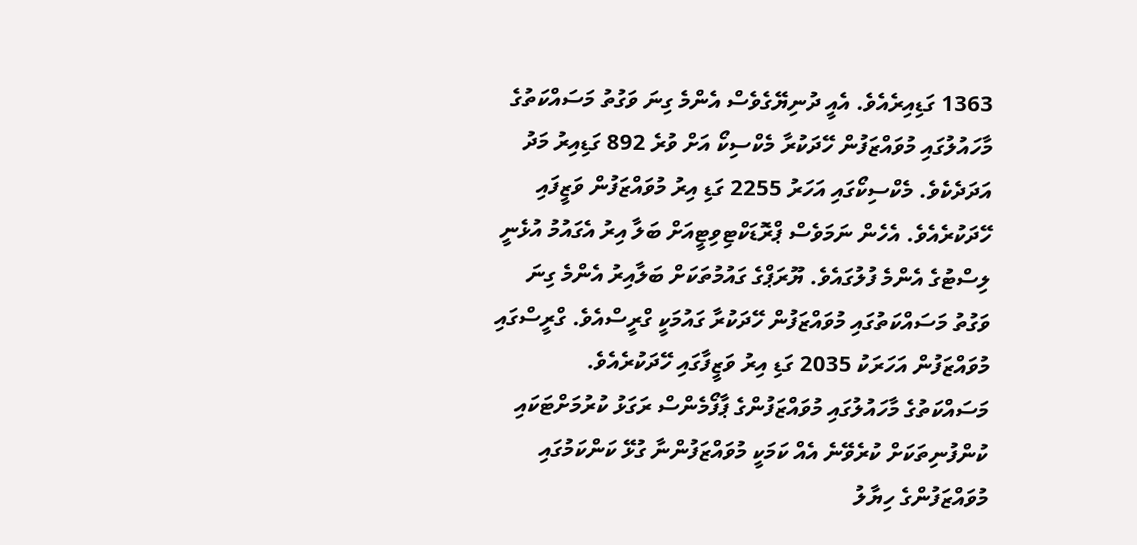1363 ގަޑިއިރެއެވެ. އެއީ ދުނިޔޭގެވެސް އެންމެ ގިނަ ވަގުތު މަސައްކަތުގެ މާހައުލުގައި މުވައްޒަފުން ހޭދަކުރާ މެކްސިކޯ އަށް ވުރެ 892 ގަޑިއިރު މަދު އަދަދެކެވެ. މެކްސިކޯގައި އަހަރު 2255 ގަޑި އިރު މުވައްޒަފުން ވަޒީފައި ހޭދަކުރެއެވެ. އެހެން ނަމަވެސް ޕްރޮޑަކްޓިވިޓީއަށް ބަލާ އިރު އެގައުމު އުޅެނީ ލިސްޓުގެ އެންމެ ފުލުގައެވެ. ޔޫރަޕްގެ ގައުމުތަކަށް ބަލާއިރު އެންމެ ގިނަ ވަގުތު މަސައްކަތުގައި މުވައްޒަފުން ހޭދަކުރާ ގައުމަކީ ގްރީސްއެވެ. ގްރީސްގައި މުވައްޒަފުން އަހަރަކު 2035 ގަޑި އިރު ވަޒީފާގައި ހޭދަކުރެއެވެ.
މަސައްކަތުގެ މާހައުލުގައި މުވައްޒަފުންގެ ޕާފޯމެންސް ރަގަޅު ކުރުމަށްޓަކައި ކުންފުނިތަކަށް ކުރެވޭނެ އެއް ކަމަކީ މުވައްޒަފުންނާ ގުޅޭ ކަންކަމުގައި މުވައްޒަފުންގެ ހިޔާލު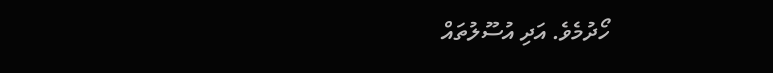ހޯދުމެވެ. އަދި އުސޫލުތައް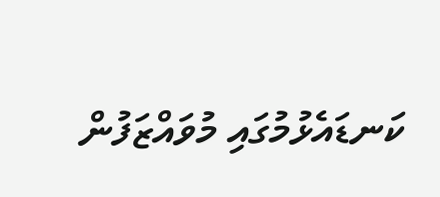ކަނޑައެޅުމުގައި މުވައްޒަފުން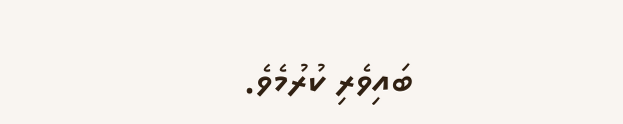ބައިވެރި ކުރުމެވެ.